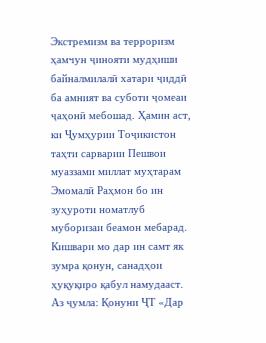Экстремизм ва терроризм ҳамчун ҷинояти мудҳиши байналмилалӣ хатари ҷиддӣ ба амният ва суботи ҷомеаи ҷаҳонӣ мебошад. Ҳамин аст, ки Ҷумҳурии Тоҷикистон таҳти сарварии Пешвои муаззами миллат муҳтарам Эмомалӣ Раҳмон бо ин зуҳуроти номатлуб муборизаи беамон мебарад.
Кишвари мо дар ин самт як зумра қонун, санадҳои ҳуқуқиро қабул намудааст. Аз ҷумла: Қонуни ҶТ «Дар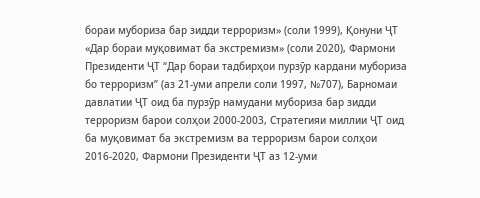бораи мубориза бар зидди терроризм» (соли 1999), Қонуни ҶТ «Дар бораи муқовимат ба экстремизм» (соли 2020), Фармони Президенти ҶТ “Дар бораи тадбирҳои пурзӯр кардани мубориза бо терроризм” (аз 21-уми апрели соли 1997, №707), Барномаи давлатии ҶТ оид ба пурзӯр намудани мубориза бар зидди терроризм барои солҳои 2000-2003, Стратегияи миллии ҶТ оид ба муқовимат ба экстремизм ва терроризм барои солҳои 2016-2020, Фармони Президенти ҶТ аз 12-уми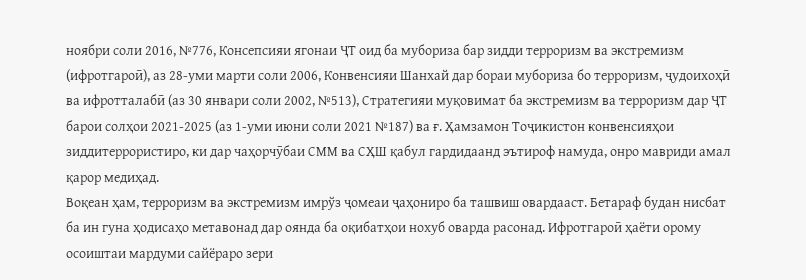ноябри соли 2016, №776, Консепсияи ягонаи ҶТ оид ба мубориза бар зидди терроризм ва экстремизм (ифротгароӣ), аз 28-уми марти соли 2006, Конвенсияи Шанхай дар бораи мубориза бо терроризм, ҷудоихоҳӣ ва ифротталабӣ (аз 30 январи соли 2002, №513), Стратегияи муқовимат ба экстремизм ва терроризм дар ҶТ барои солҳои 2021-2025 (аз 1-уми июни соли 2021 №187) ва ғ. Ҳамзамон Тоҷикистон конвенсияҳои зиддитеррористиро, ки дар чаҳорчӯбаи СММ ва СҲШ қабул гардидаанд эътироф намуда, онро мавриди амал қарор медиҳад.
Воқеан ҳам, терроризм ва экстремизм имрўз ҷомеаи ҷаҳониро ба ташвиш овардааст. Бетараф будан нисбат ба ин гуна ҳодисаҳо метавонад дар оянда ба оқибатҳои нохуб оварда расонад. Ифротгароӣ ҳаёти орому осоиштаи мардуми сайёраро зери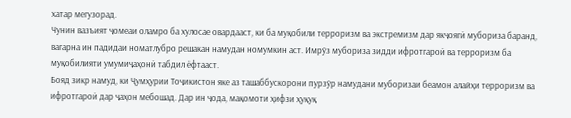хатар мегузорад.
Чунин вазъият ҷомеаи оламро ба хулосае овардааст, ки ба муқобили терроризм ва экстремизм дар якҷоягӣ мубориза баранд, вагарна ин падидаи номатлубро решакан намудан номумкин аст. Имрўз мубориза зидди ифротгароӣ ва терроризм ба муқобилияти умумиҷаҳонӣ табдил ёфтааст.
Бояд зикр намуд, ки Ҷумҳурии Тоҷикистон яке аз ташаббускорони пурзўр намудани муборизаи беамон алайҳи терроризм ва ифротгароӣ дар ҷаҳон мебошад. Дар ин ҷода, мақомоти ҳифзи ҳуқуқ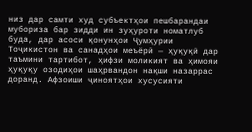низ дар самти худ субъектҳои пешбарандаи мубориза бар зидди ин зуҳуроти номатлуб буда, дар асоси қонунҳои Ҷумҳурии Тоҷикистон ва санадҳои меъёрӣ — ҳуқуқӣ дар таъмини тартибот, ҳифзи моликият ва ҳимояи ҳуқуқу озодиҳои шаҳрвандон нақши назаррас доранд. Афзоиши ҷиноятҳои хусусияти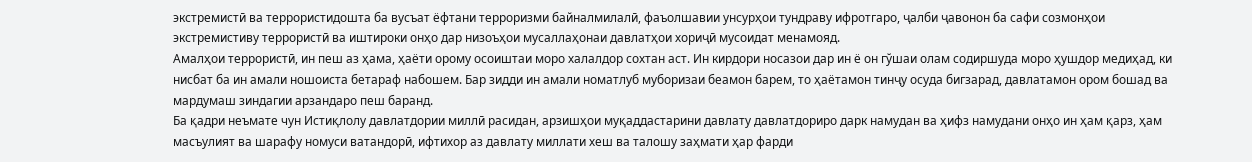экстремистӣ ва террористидошта ба вусъат ёфтани терроризми байналмилалӣ, фаъолшавии унсурҳои тундраву ифротгаро, ҷалби ҷавонон ба сафи созмонҳои экстремистиву террористӣ ва иштироки онҳо дар низоъҳои мусаллаҳонаи давлатҳои хориҷӣ мусоидат менамояд.
Амалҳои террористӣ, ин пеш аз ҳама, ҳаёти орому осоиштаи моро халалдор сохтан аст. Ин кирдори носазои дар ин ё он гўшаи олам содиршуда моро ҳушдор медиҳад, ки нисбат ба ин амали ношоиста бетараф набошем. Бар зидди ин амали номатлуб муборизаи беамон барем, то ҳаётамон тинҷу осуда бигзарад, давлатамон ором бошад ва мардумаш зиндагии арзандаро пеш баранд.
Ба қадри неъмате чун Истиқлолу давлатдории миллӣ расидан, арзишҳои муқаддастарини давлату давлатдориро дарк намудан ва ҳифз намудани онҳо ин ҳам қарз, ҳам масъулият ва шарафу номуси ватандорӣ, ифтихор аз давлату миллати хеш ва талошу заҳмати ҳар фарди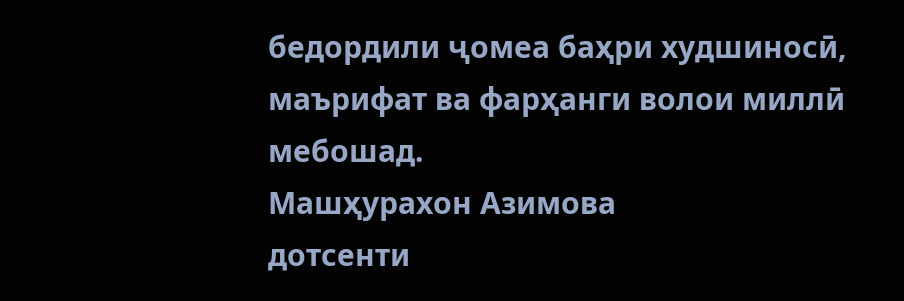бедордили ҷомеа баҳри худшиносӣ, маърифат ва фарҳанги волои миллӣ мебошад.
Машҳурахон Азимова
дотсенти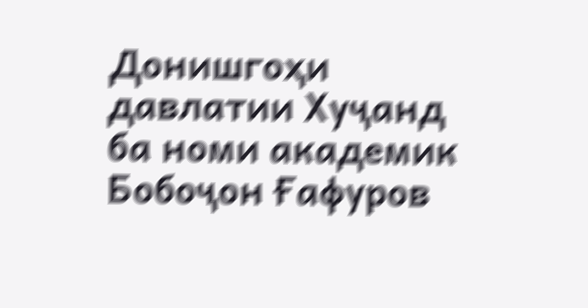Донишгоҳи давлатии Хуҷанд
ба номи академик Бобоҷон Ғафуров